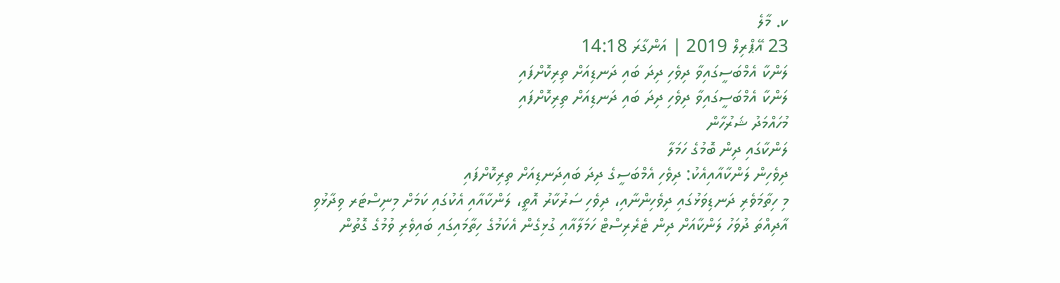ކ. މާލެ
23 އޭޕްރިލް 2019 | އަންގާރަ 14:18
ލަންކާ އެމްބަސީގައިވާ ދިވެހި ދިދަ ބައި ދަނޑިއަށް ތިރިކޮށްފައި
ލަންކާ އެމްބަސީގައިވާ ދިވެހި ދިދަ ބައި ދަނޑިއަށް ތިރިކޮށްފައި
މުހައްމަދު ޝަރުހާން
ލަންކާގައި ދިން ބޮމުގެ ހަމަލާ
ދިވެހިން ލަންކާއާއިއެކު: ދިވެހި އެމްބަސީގެ ދިދަ ބައިދަނޑިއަށް ތިރިކޮށްފައި
މި ހިތާމަވެރި ދަނޑިވަޅުގައި ދިވެހިންނާއި، ދިވެހި ސަރުކާރު އޮތީ، ލަންކާއާއި އެކުގައި ކަމަށް މިނިސްޓަރ ވިދާޅުވި
އާދިއްތަ ދުވަހު ލަންކާއަށް ދިން ޓެރެރިސްޓް ހަމަލާއާއި ގުޅިގެން އެކަމުގެ ހިތާމައިގައި ބައިވެރި ވުމުގެ ގޮތުން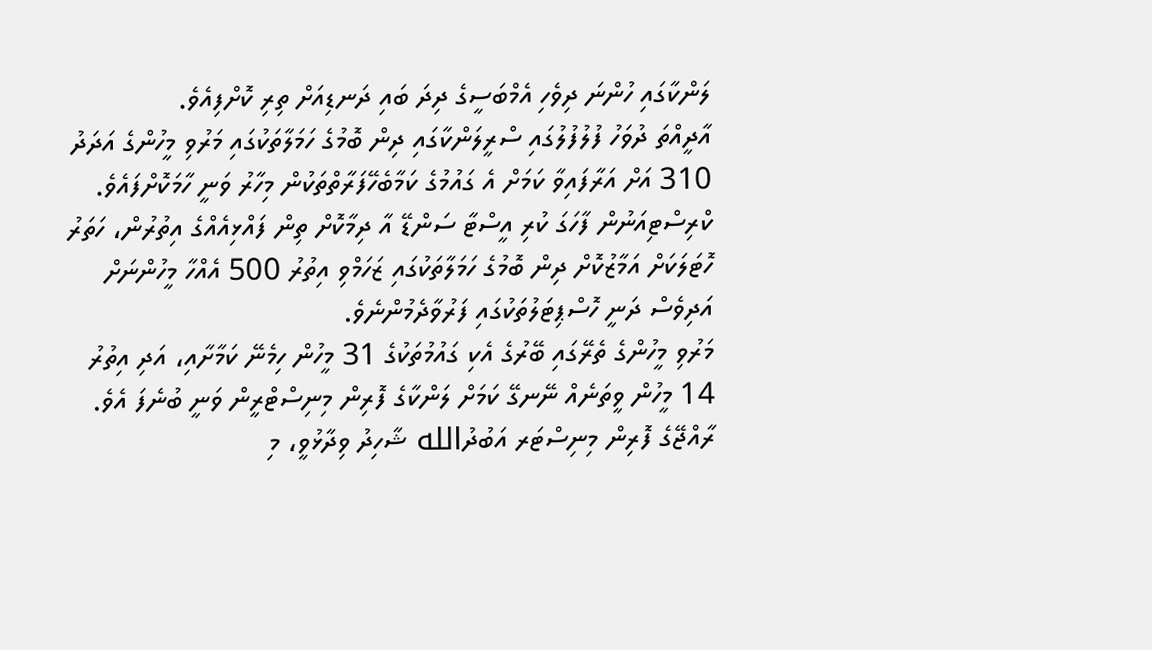ލަންކާގައި ހުންނަ ދިވެހި އެމްބަސީގެ ދިދަ ބައި ދަނޑިއަށް ތިރި ކޮށްފިއެވެ.
އާދީއްތަ ދުވަހު ފުލުފުލުގައި ސްރީލަންކާގައި ދިން ބޮމުގެ ހަމަލާތަކުގައި މަރުވި މީހުންގެ އަދަދު 310 އަށް އަރާފައިވާ ކަމަށް އެ ގައުމުގެ ކަމާބެހޭފަރާތްތަކުން މިހާރު ވަނީ ހާމަކޮށްފައެވެ.
ކްރިސްޓިއަނުން ފާހަގަ ކުރި އީސްޓާ ސަންޑޭ އާ ދިމާކޮށް ތިން ފައްޅިއެއްގެ އިތުރުން، ހަތަރު ހޮޓަލަކަށް އަމާޒުކޮށް ދިން ބޮމުގެ ހަމަލާތަކުގައި ޒަހަމްވި އިތުރު 500 އެއްހާ މީހުންނަށް އަދިވެސް ދަނީ ހޮސްޕިޓަލުތަކުގައި ފަރުވާދެމުންނެވެ.
މަރުވި މީހުންގެ ތެރޭގައި ބޭރުގެ އެކި ގައުމުތަކުގެ 31 މީހުން ހިމެނޭ ކަމާށާއި، އަދި އިތުރު 14 މީހުން ވީތަނެއް ނޭނގޭ ކަމަށް ލަންކާގެ ފޮރިން މިނިސްޓްރީން ވަނީ ބުނެފަ އެވެ.
ރާއްޖޭގެ ފޮރިން މިނިސްޓަރ އަބުދުالله ޝާހިދު ވިދާޅުވީ، މި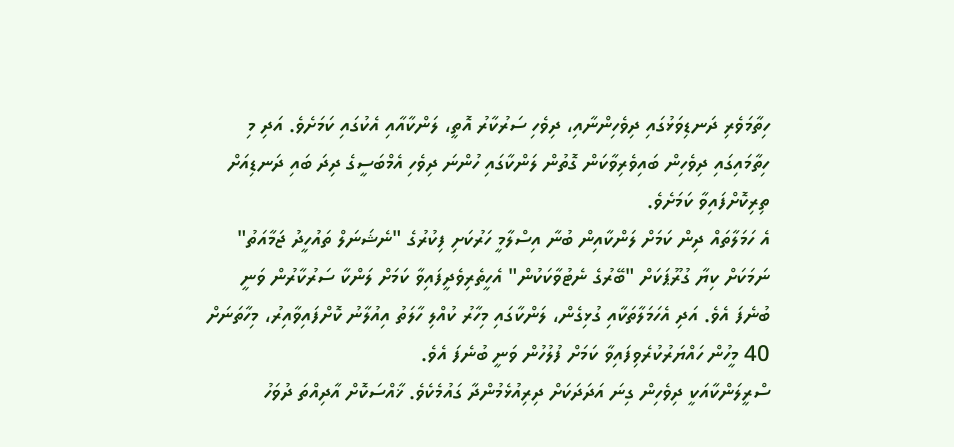ހިތާމަވެރި ދަނޑިވަޅުގައި ދިވެހިންނާއި، ދިވެހި ސަރުކާރު އޮތީ، ލަންކާއާއި އެކުގައި ކަމަށެވެ. އަދި މި ހިތާމައިގައި ދިވެހިން ބައިވެރިވާކަން ގޮތުން ލަންކާގައި ހުންނަ ދިވެހި އެމްބަސީގެ ދިދަ ބައި ދަނޑިއަށް ތިރިކޮށްފައިވާ ކަމަށެވެ.
އެ ހަމަލާތައް ދިން ކަމަށް ލަންކާއިން ބުނާ އިސްލާމީ ހަރުކަށި ފިކުރުގެ "ނެޝަނަލް ތައުހީދު ޖަމާއަތު" ނަމަކަށް ކިޔާ ގުރޫޕަކަށް "ބޭރުގެ ނެޓުވާކަކުން" އެހީތެރިވެދީފައިވާ ކަމަށް ލަންކާ ސަރުކާރުން ވަނީ ބުނެފަ އެވެ. އަދި އެހަމަލާތަކާއި ގުޅިގެން، ލަންކާގައި މިހާރު ކުއްލި ހާލަތު އިއުލާނު ކޮށްފައިވާއިރު، މިހާތަނަށް 40 މީހުން ހައްޔަރުކުރެވިފައިވާ ކަމަށް ފުލުހުން ވަނީ ބުނެފަ އެވެ.
ސްރީލަންކާއަކީ ދިވެހިން ގިނަ އަދަދަކަށް ދިރިއުޅެމުންދާ ގައުމެކެވެ. ޚާއްސަކޮށް އާދިއްތަ ދުވަހު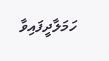ހަމަލާދީފައިވާ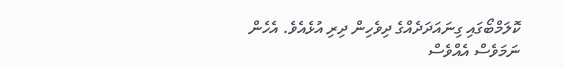ކޮލަމްބޯގައި ގިނައަދަދެއްގެ ދިވެހިން ދިރި އުޅެއެވެ. އެހެން ނަމަވެސް އެއްވެސް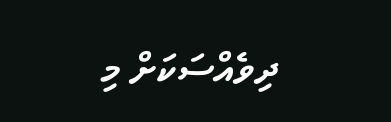ދިވެއްސަކަށް މި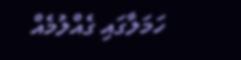ހަމަލާގައި ގެއްލުމެއް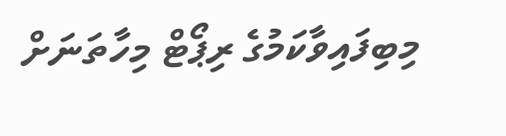މިބިފައިވާކަމުގެ ރިޕޯޓް މިހާތަނަށް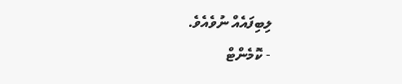ލިބިފައެއް ނުވެއެވެ.
- ކޮމެންޓް